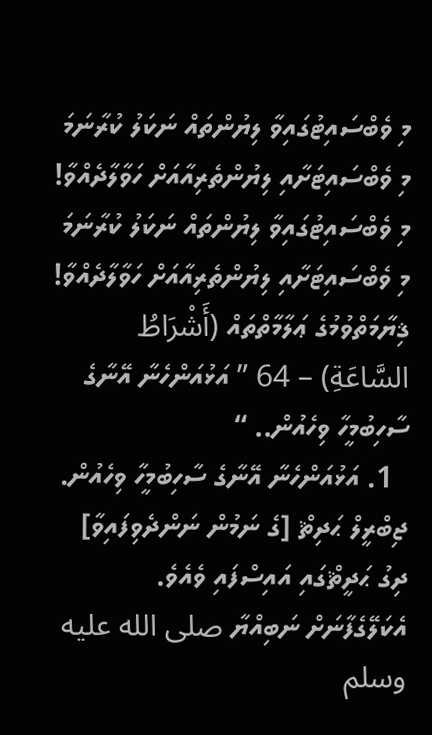މި ވެބްސައިޓުގައިވާ ލިޔުންތައް ނަކަލު ކުރާނަމަ މި ވެބްސައިޓަށާއި ލިޔުންތެރިއާއަށް ހަވާލާދެއްވާ!
މި ވެބްސައިޓުގައިވާ ލިޔުންތައް ނަކަލު ކުރާނަމަ މި ވެބްސައިޓަށާއި ލިޔުންތެރިއާއަށް ހަވާލާދެއްވާ!
ޤިޔާމަތްވުމުގެ ޢަލާމާތްތައް (أَشْرَاطُ السَّاعَةِ) – 64 ” އަޅުއަންހެނާ އޭނާގެ ސާހިބުމީހާ ވިހެއުން.. “
  1. އަޅުއަންހެނާ އޭނާގެ ސާހިބުމީހާ ވިހެއުން.
ޖިބްރީލް ޙަދިޘް [ގެ ނަމުން ނަންދެވިފައިވާ] ދިގު ޙަދީޘްގައި އައިސްފައި ވެއެވެ. އެކަލޭގެފާނަށް ނަބިއްޔާ صلى الله عليه وسلم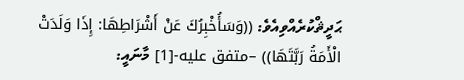ޙަދީޘްކުރެއްވިއެވެ: ((وَسَأُخْبِرُكَ عَنْ أَشْرَاطِهَا: إِذَا وَلَدَتْ الْأَمَةُ رَبَّتَهَا)) –متفق عليه-[1] މާނައީ: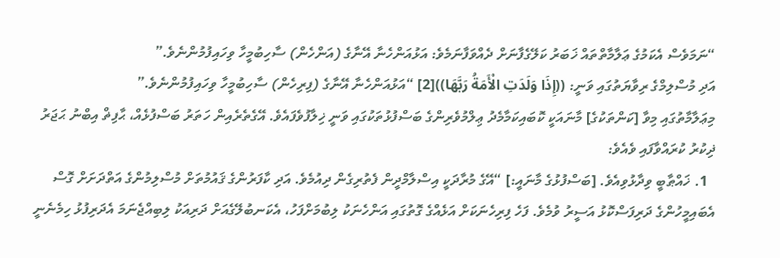“ނަމަވެސް އެކަމުގެ ޢަލާމާތްތައް ޚަބަރު ކަލޭގެފާނަށް ދެއްވަފާނަމެވެ: އަޅުއަންހެނާ އޭނާގެ (އަންހެން) ސާހިބުމީހާ ވިހައިފުމުންނެވެ.”
އަދި މުސްލިމްގެ ރިވާޔަތުގައި ވަނީ: ((إِذَا وَلَدَتِ الْأَمَةُ رَبَّهَا))[2] “އަޅުއަންހެނާ އޭނާގެ (ފިރިހެން) ސާހިބުމީހާ ވިހައިފުމުންނެވެ.”
މިޢަލާމާތުގައި މިވާ [ކަންތަކުގެ] މާނައަކީ ކޮބައިކަމާމެދު ޢިލްމުވެރިންގެ ބަސްފުޅުތަކުގައި ވަނީ ޚިލާފުވެފައެވެ. އޭގެތެރެއިން ހަތަރު ބަސްފުޅެއް، ޙާފިޡް އިބްނު ޙަޖަރު ޛިކުރު ކުރައްވާފައި ވެއެވެ:
  1. ޚައްޠާބީ ވިދާޅުވިއެވެ. [ބަސްފުޅުގެ މާނައީ:] “އޭގެ މުރާދަކީ އިސްލާމްދީން ފެތުރިގެން ދިއުމެވެ. އަދި ކާފަރުންގެ ޤައުމުތަށް މުސްލިމުންގެ އަތްދަށަށް ގޮސް އެބައިމީހުންގެ ދަރިފަސްކޮޅު އަސީރު ވުމެވެ. ފަހެ ފިރިހެނަކަށް އަޅެއްގެ ގޮތުގައި އަންހެނަކު ލިބުމަށްފަހު، އެކަނބުލޭގެއަށް ދަރިއަކު ލިބިއްޖެނަމަ އެދަރިފުޅު ހިމެނެނީ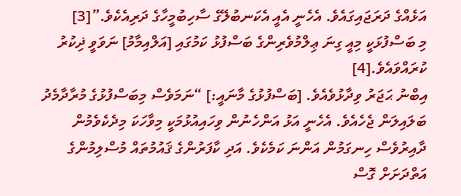އަޅެއްގެ ދަރަޖައިގައެވެ. އެހެނީ އެއީ އެކަނބުލޭގެ ސާހިބުމީހާގެ ދަރިއެކެވެ.”[3]
މި ބަސްފުޅަކީ މިއީ ގިނަ ޢިލްމުވެރިންގެ ބަސްފުޅު ކަމުގައި [އަލްއިމާމު] ނަވަވީ ޛިކުރު ކުރައްވައެވެ.[4]
އިބްނު ޙަޖަރު ވިދާޅުވެއެވެ. [ބަސްފުޅުގެ މާނައީ:] “ނަމަވެސް މިބަސްފުޅުގެ މުރާދާމެދު ބަލައިލަން ޖެހެއެވެ. އެހެނީ އަޅު އަންހެނުން ވިހައިއުޅުމަކީ މިވާހަކަ މިދެކެވެމުން ދާއިރުވެސް ހިނގަމުން އަންނަ ކަމެކެވެ. އަދި ކާފަރުންގެ ޤައުމުތައް މުސްލިމުންގެ އަތްދަށަށް ގޮސް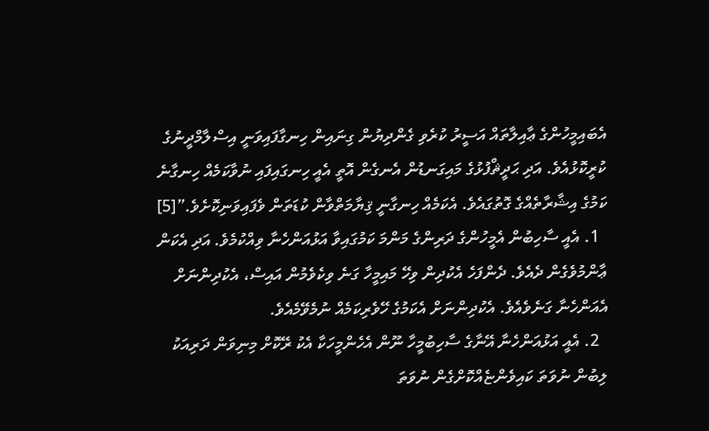އެބައިމީހުންގެ ޢާއިލާތައް އަސީރު ކުރެވި ގެންދިޔުން ގިނައިން ހިނގާފައިވަނީ އިސްލާމްދީނުގެ ކުރީކޮޅުއެވެ. އަދި ޙަދީޘްފުޅުގެ މައިގަނޑުން އެނގެން އޮތީ އެއީ ހިނގައިފައި ނުވާކަމެއް ހިނގާނެ ކަމުގެ އިޝާރާތެއްގެ ގޮތުގައެވެ. އެކަމެއް ހިނގާނީ ޤިޔާމަތްވާން ކުޑަތަން ވެފައިވަނިކޮށެވެ.”[5]
  1. އެއީ ސާހިބުން އެމީހުންގެ ދަރިންގެ މަންމަ ކަމުގައިވާ އަޅުއަންހެނާ ވިއްކުމެވެ. އަދި އެކަން ޢާންމުވެގެން ދެއެވެ. ދެންފަހެ އެކުދިން ވިހޭ މައިމީހާ ގަނެ ވިކެވެމުން އައިސް، އެކުދިންނަށް އެއަންހެނާ ގަނެވެއެވެ. އެކުދިންނަށް އެކަމުގެ ހޭވެރިކަމެއް ނުމެވޭމެއެވެ.
  2. އެއީ އަޅުއަންހެނާ އޭނާގެ ސާހިބުމީހާ ނޫން އެހެންމީހަކާ އެކު ރޭކޮށް މިނިވަން ދަރިއަކު ލިބުން ނުވަތަ ކައިވެންޏެއްކޮށްގެން ނުވަތަ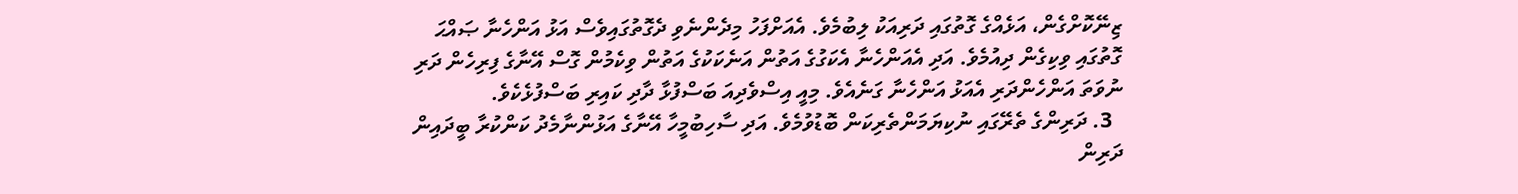ޒިނޭކޮށްގެން، އަޅެއްގެ ގޮތުގައި ދަރިއަކު ލިބުމެވެ. އެއަށްފަހު މިދެންނެވި ދެގޮތުގައިވެސް އަޅު އަންހެނާ ޞައްޙަ ގޮތުގައި ވިކިގެން ދިއުމެވެ. އަދި އެއަންހެނާ އެކަގުގެ އަތުން އަނެކަކުގެ އަތުން ވިކެމުން ގޮސް އޭނާގެ ފިރިހެން ދަރި ނުވަތަ އަންހެންދަރި އެއަޅު އަންހެނާ ގަނެއެވެ. މިއީ އިސްވެދިއަ ބަސްފުޅާ ދާދި ކައިރި ބަސްފުޅެކެވެ.
  3. ދަރިންގެ ތެރޭގައި ނުކިޔަމަންތެރިކަން ބޮޑުވުމެވެ. އަދި ސާހިބުމީހާ އޭނާގެ އަޅުންނާމެދު ކަންކުރާ ބީދައިން ދަރިން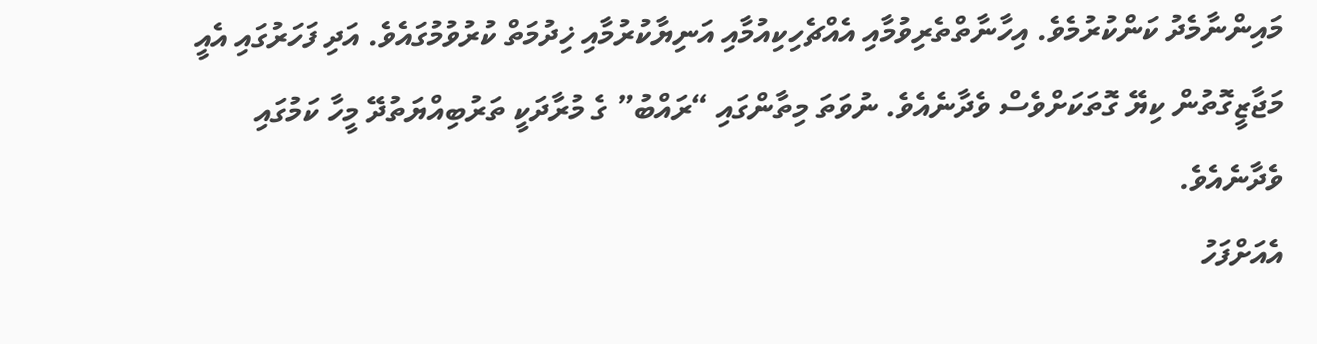މައިންނާމެދު ކަންކުރުމެވެ. އިހާނާތްތެރިވުމާއި އެއްޗެހިކިއުމާއި އަނިޔާކުރުމާއި ޚިދުމަތް ކުރުވުމުގައެވެ. އަދި ފަހަރުގައި އެއީ މަޖާޒީގޮތުން ކިޔޭ ގޮތަކަށްވެސް ވެދާނެއެވެ. ނުވަތަ މިތާންގައި “ރައްބު” ގެ މުރާދަކީ ތަރުބިއްޔަތުދޭ މީހާ ކަމުގައި ވެދާނެއެވެ.
އެއަށްފަހު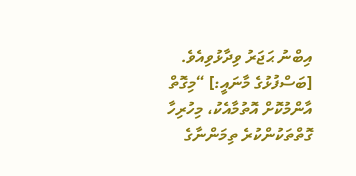އިބްނު ޙަޖަރު ވިދާޅުވިއެވެ. [ބަސްފުޅުގެ މާނައީ:] “މިގޮތް އާންމުކޮށް އޮތުމާއެކު، މިހުރިހާ ގޮތްތަކުންކުރެ ތިމަންނާގެ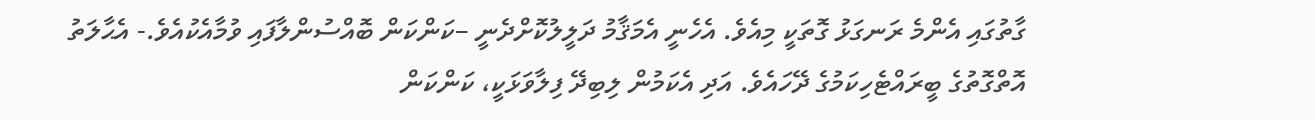ގާތުގައި އެންމެ ރަނގަޅު ގޮތަކީ މިއެވެ. އެހެނީ އެމަޤާމު ދަލީލުކޮށްދެނީ –ކަންކަން ބޮއްސުންލާފައި ވުމާއެކުއެވެ.- އެޙާލަތު އޮތްގޮތުގެ ބީރައްޓެހިކަމުގެ ދޭހައެވެ. އަދި އެކަމުން ލިބިދޭ ފިލާވަޅަކީ، ކަންކަން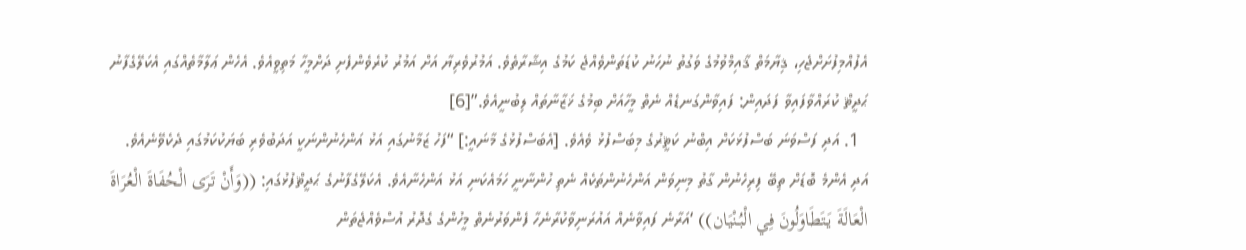އެފުއްމިފުށަށްޖެހި، ޤިޔާމަތް ޤާއިމްވުމުގެ ވަގުތު ނުހަނު ކުޑަތަންވެއްޖެ ކަމުގެ އިޝާރާތެވެ. އަމުރުވެރިޔާ އަށް އަމުރު ކުރެވެންފެށި ދަށްމީހާ މަތިވީއެވެ. އެހެން ޢަލާމާތެއްގައި އެކަލޭގެފާނު ޙަދީޘް ކުރައްވާފައިވާ ފަދައިން: ފައިވާންގަނޑެއް ނެތް މީހާއަށް ބިމުގެ ޚަޒާނާތައް ލިބުނީއެވެ.”[6]
  1. އަދި ފަސްވަނަ ބަސްފުޅަކަށް އިބްނު ކަޘީރުގެ މިބަސްފުޅު ވެއެވެ. [އެބަސްފުޅުގެ މާނައީ:] “ފަހު ޒަމާނުގައި އަޅު އަންހެނުންނަކީ އަދަބުވެރި ބަޔަކުކަމުގައި ދެކެވޭނެއެވެ. އަދި އެންމެ ބޮޑަށް ތިބޭ ފިރިހެނުން ގާތު މިނިވަން އަންހެނުންތަކެއް ނެތި ހުންނާނީ ހަމައެކަނި އަޅު އަންހެނާއެވެ. އެކަލޭގެފާނުގެ ޙަދީޘްފުޅުގައި: ((وَأَنْ تَرَى الْحُفَاةَ الْعُرَاةَ الْعَالَةَ يَتَطَاوَلُونَ فِي الْبُنْيَان)) ‘އަރާނެ ފައިވާނެއް އައުރަނިވާކުރާނެހާ ފެންވަރުނެތް މީހުންގެ ގެދޮރު އުސްވެއްޖެތަން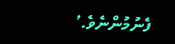ފެނުމުންނެވެ.’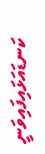ކަނޑައަޅައިފައިވަނީ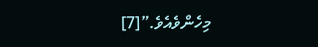މިހެންވެއެވެ.”[7]